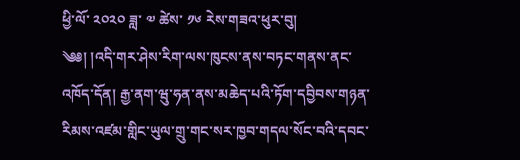ཕྱི་ལོ་ ༢༠༢༠ ཟླ་ ༧ ཚེས་ ༡༦ རེས་གཟའ་ཕུར་བུ།
༄༅། །འདི་གར་ཤེས་རིག་ལས་ཁུངས་ནས་བཏང་གནས་ནང་འཁོད་དོན། རྒྱ་ནག་ཝུ་ཧན་ནས་མཆེད་པའི་ཏོག་དབྱིབས་གཉན་རིམས་འཛམ་གླིང་ཡུལ་གྲུ་གང་སར་ཁྱབ་གདལ་སོང་བའི་དབང་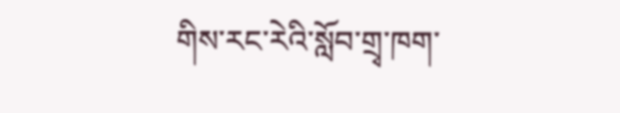གིས་རང་རེའི་སློབ་གྲྭ་ཁག་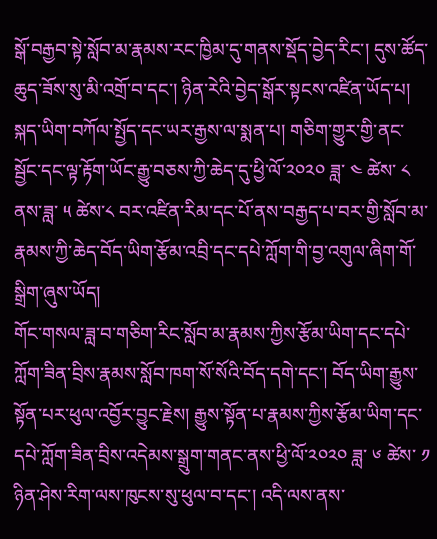སྒོ་བརྒྱབ་སྟེ་སློབ་མ་རྣམས་རང་ཁྱིམ་དུ་གནས་སྡོད་བྱེད་རིང་། དུས་ཚོད་ཆུད་ཟོས་སུ་མི་འགྲོ་བ་དང་། ཉིན་རེའི་བྱེད་སྒོར་སྟངས་འཛིན་ཡོད་པ། སྐད་ཡིག་བཀོལ་སྤྱོད་དང་ཡར་རྒྱས་ལ་སྨན་པ། གཅིག་གྱུར་གྱི་ནང་སྦྱོང་དང་ལྟ་རྟོག་ཡོང་རྒྱུ་བཅས་ཀྱི་ཆེད་དུ་ཕྱི་ལོ་༢༠༢༠ ཟླ་ ༤ ཚེས་ ༨ ནས་ཟླ་ ༥ ཚེས་༨ བར་འཛིན་རིམ་དང་པོ་ནས་བརྒྱད་པ་བར་གྱི་སློབ་མ་རྣམས་ཀྱི་ཆེད་བོད་ཡིག་རྩོམ་འབྲི་དང་དཔེ་ཀློག་གི་བྱ་འགུལ་ཞིག་གོ་སྒྲིག་ཞུས་ཡོད།
གོང་གསལ་ཟླ་བ་གཅིག་རིང་སློབ་མ་རྣམས་ཀྱིས་རྩོམ་ཡིག་དང་དཔེ་ཀློག་ཟིན་བྲིས་རྣམས་སློབ་ཁག་སོ་སོའི་བོད་དགེ་དང་། བོད་ཡིག་རྒྱུས་སྟོན་པར་ཕུལ་འབྱོར་བྱུང་རྗེས། རྒྱུས་སྟོན་པ་རྣམས་ཀྱིས་རྩོམ་ཡིག་དང་དཔེ་ཀློག་ཟིན་བྲིས་འདེམས་སྒྲུག་གནང་ནས་ཕྱི་ལོ་༢༠༢༠ ཟླ་ ༦ ཚེས་ ༡ ཉིན་ཤེས་རིག་ལས་ཁུངས་སུ་ཕུལ་བ་དང་། འདི་ལས་ནས་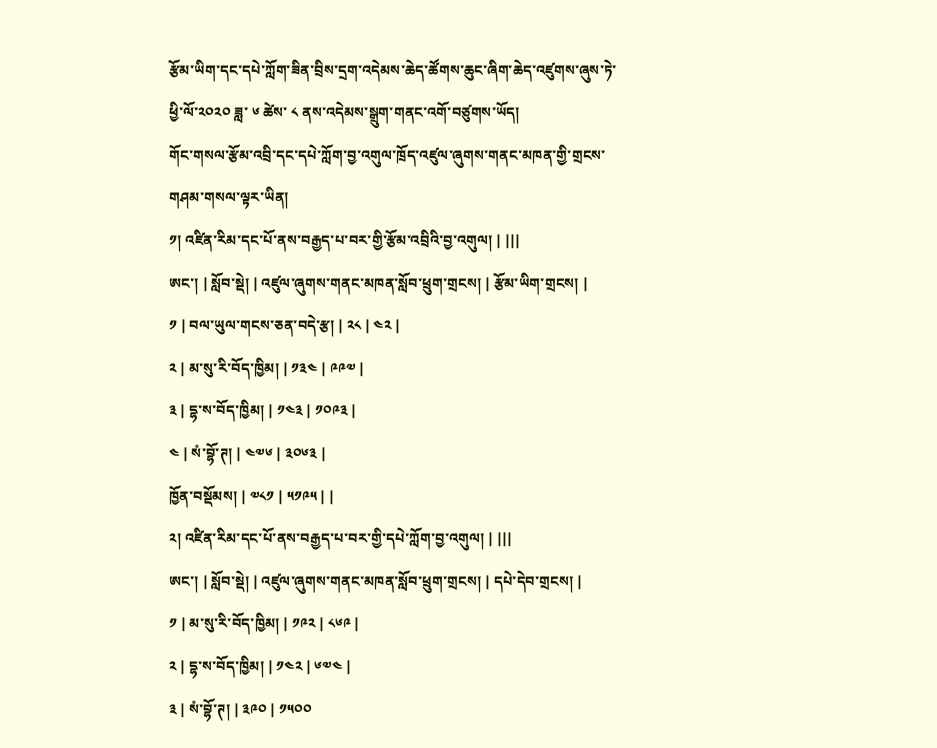རྩོམ་ཡིག་དང་དཔེ་ཀློག་ཟིན་བྲིས་དྲག་འདེམས་ཆེད་ཚོགས་ཆུང་ཞིག་ཆེད་འཛུགས་ཞུས་ཏེ་ཕྱི་ལོ་༢༠༢༠ ཟླ་ ༦ ཚེས་ ༨ ནས་འདེམས་སྒྲུག་གནང་འགོ་བཙུགས་ཡོད།
གོང་གསལ་རྩོམ་འབྲི་དང་དཔེ་ཀློག་བྱ་འགུལ་ཁྲོད་འཛུལ་ཞུགས་གནང་མཁན་གྱི་གྲངས་གཤམ་གསལ་ལྟར་ཡིན།
༡། འཛིན་རིམ་དང་པོ་ནས་བརྒྱད་པ་བར་གྱི་རྩོམ་འབྲིའི་བྱ་འགུལ། | |||
ཨང་། | སློབ་སྡེ། | འཛུལ་ཞུགས་གནང་མཁན་སློབ་ཕྲུག་གྲངས། | རྩོམ་ཡིག་གྲངས། |
༡ | བལ་ཡུལ་གངས་ཅན་བདེ་རྩ། | ༢༨ | ༤༢ |
༢ | མ་སུ་རི་བོད་ཁྱིམ། | ༡༣༤ | ༩༩༧ |
༣ | དྷ་ས་བོད་ཁྱིམ། | ༡༤༣ | ༡༠༩༣ |
༤ | སཾ་བྷོ་ཊ། | ༤༧༦ | ༣༠༦༣ |
ཁྱོན་བསྡོམས། | ༧༨༡ | ༥༡༩༥ | |
༢། འཛིན་རིམ་དང་པོ་ནས་བརྒྱད་པ་བར་གྱི་དཔེ་ཀློག་བྱ་འགུལ། | |||
ཨང་། | སློབ་སྡེ། | འཛུལ་ཞུགས་གནང་མཁན་སློབ་ཕྲུག་གྲངས། | དཔེ་དེབ་གྲངས། |
༡ | མ་སུ་རི་བོད་ཁྱིམ། | ༡༩༢ | ༨༦༩ |
༢ | དྷ་ས་བོད་ཁྱིམ། | ༡༤༢ | ༦༧༤ |
༣ | སཾ་བྷོ་ཊ། | ༣༩༠ | ༡༥༠༠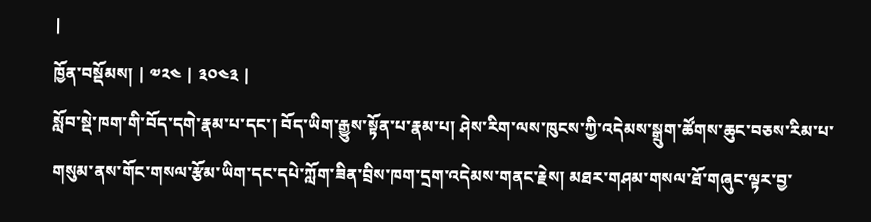|
ཁྱོན་བསྡོམས། | ༧༢༤ | ༣༠༤༣ |
སློབ་སྡེ་ཁག་གི་བོད་དགེ་རྣམ་པ་དང་། བོད་ཡིག་རྒྱུས་སྟོན་པ་རྣམ་པ། ཤེས་རིག་ལས་ཁུངས་ཀྱི་འདེམས་སྒྲུག་ཚོགས་ཆུང་བཅས་རིམ་པ་གསུམ་ནས་གོང་གསལ་རྩོམ་ཡིག་དང་དཔེ་ཀློག་ཟིན་བྲིས་ཁག་དྲག་འདེམས་གནང་རྗེས། མཐར་གཤམ་གསལ་ཐོ་གཞུང་ལྟར་བྱ་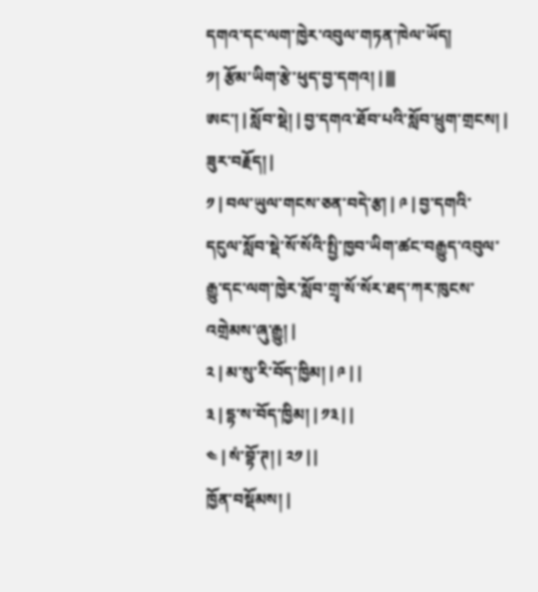དགའ་དང་ལག་ཁྱེར་འབུལ་གཏན་ཁེལ་ཡོད།
༡། རྩོམ་ཡིག་རྩེ་ཕུད་བྱ་དགའ། | |||
ཨང་། | སློབ་སྡེ། | བྱ་དགའ་ཐོབ་པའི་སློབ་ཕྲུག་གྲངས། | ཟུར་བརྗོད། |
༡ | བལ་ཡུལ་གངས་ཅན་བདེ་རྩ། | ༩ | བྱ་དགའི་དངུལ་སློབ་སྡེ་སོ་སོའི་སྤྱི་ཁྱབ་ཡིག་ཚང་བརྒྱུད་འབུལ་རྒྱུ་དང་ལག་ཁྱེར་སློབ་གྲྭ་སོ་སོར་ཐད་ཀར་ཁུངས་འགྲེམས་ཞུ་རྒྱུ། |
༢ | མ་སུ་རི་བོད་ཁྱིམ། | ༩ | |
༣ | དྷ་ས་བོད་ཁྱིམ། | ༡༣ | |
༤ | སཾ་བྷོ་ཊ། | ༢༡ | |
ཁྱོན་བསྡོམས། |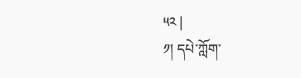༥༢ |
༡། དཔེ་ཀློག་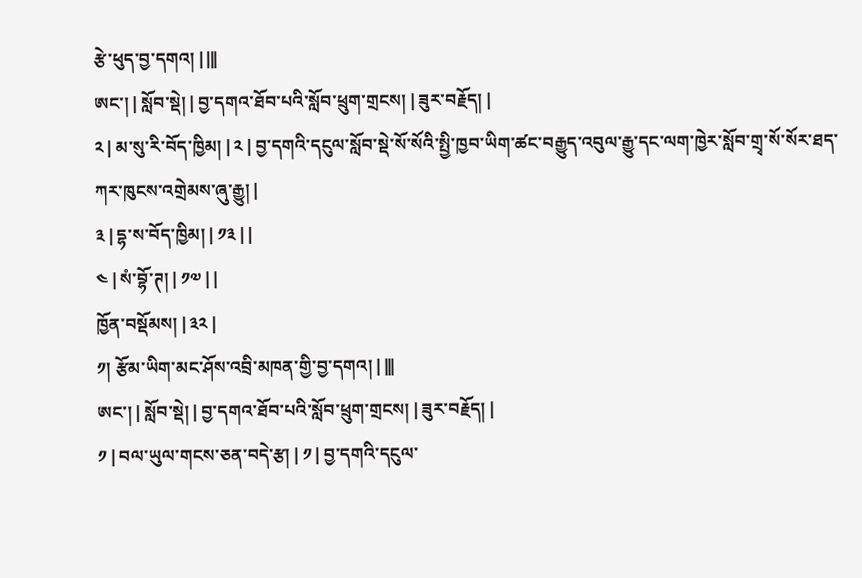རྩེ་ཕུད་བྱ་དགའ། | |||
ཨང་། | སློབ་སྡེ། | བྱ་དགའ་ཐོབ་པའི་སློབ་ཕྲུག་གྲངས། | ཟུར་བརྗོད། |
༢ | མ་སུ་རི་བོད་ཁྱིམ། | ༢ | བྱ་དགའི་དངུལ་སློབ་སྡེ་སོ་སོའི་སྤྱི་ཁྱབ་ཡིག་ཚང་བརྒྱུད་འབུལ་རྒྱུ་དང་ལག་ཁྱེར་སློབ་གྲྭ་སོ་སོར་ཐད་ཀར་ཁུངས་འགྲེམས་ཞུ་རྒྱུ། |
༣ | དྷ་ས་བོད་ཁྱིམ། | ༡༣ | |
༤ | སཾ་བྷོ་ཊ། | ༡༧ | |
ཁྱོན་བསྡོམས། | ༣༢ |
༡། རྩོམ་ཡིག་མང་ཤོས་འབྲི་མཁན་གྱི་བྱ་དགའ། | |||
ཨང་། | སློབ་སྡེ། | བྱ་དགའ་ཐོབ་པའི་སློབ་ཕྲུག་གྲངས། | ཟུར་བརྗོད། |
༡ | བལ་ཡུལ་གངས་ཅན་བདེ་རྩ། | ༡ | བྱ་དགའི་དངུལ་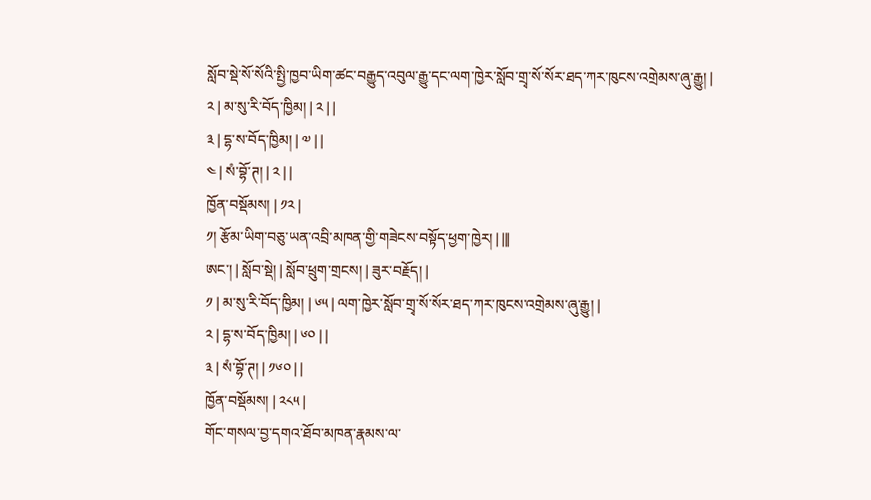སློབ་སྡེ་སོ་སོའི་སྤྱི་ཁྱབ་ཡིག་ཚང་བརྒྱུད་འབུལ་རྒྱུ་དང་ལག་ཁྱེར་སློབ་གྲྭ་སོ་སོར་ཐད་ཀར་ཁུངས་འགྲེམས་ཞུ་རྒྱུ། |
༢ | མ་སུ་རི་བོད་ཁྱིམ། | ༢ | |
༣ | དྷ་ས་བོད་ཁྱིམ། | ༧ | |
༤ | སཾ་བྷོ་ཊ། | ༢ | |
ཁྱོན་བསྡོམས། | ༡༢ |
༡། རྩོམ་ཡིག་བཅུ་ཡན་འབྲི་མཁན་གྱི་གཟེངས་བསྟོད་ཕྱག་ཁྱེར། | |||
ཨང་། | སློབ་སྡེ། | སློབ་ཕྲུག་གྲངས། | ཟུར་བརྗོད། |
༡ | མ་སུ་རི་བོད་ཁྱིམ། | ༦༥ | ལག་ཁྱེར་སློབ་གྲྭ་སོ་སོར་ཐད་ཀར་ཁུངས་འགྲེམས་ཞུ་རྒྱུ། |
༢ | དྷ་ས་བོད་ཁྱིམ། | ༦༠ | |
༣ | སཾ་བྷོ་ཊ། | ༡༦༠ | |
ཁྱོན་བསྡོམས། | ༢༨༥ |
གོང་གསལ་བྱ་དགའ་ཐོབ་མཁན་རྣམས་ལ་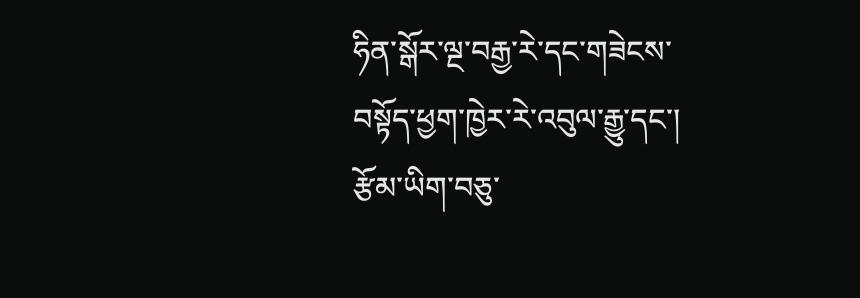ཧིན་སྒོར་ལྔ་བརྒྱ་རེ་དང་གཟེངས་བསྟོད་ཕྱག་ཁྱེར་རེ་འབུལ་རྒྱུ་དང་། རྩོམ་ཡིག་བཅུ་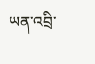ཡན་འབྲི་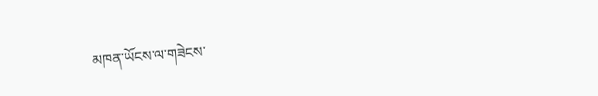མཁན་ཡོངས་ལ་གཟེངས་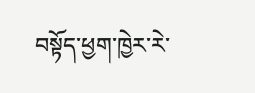བསྟོད་ཕྱག་ཁྱེར་རེ་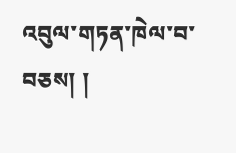འབུལ་གཏན་ཁེལ་བ་བཅས། །